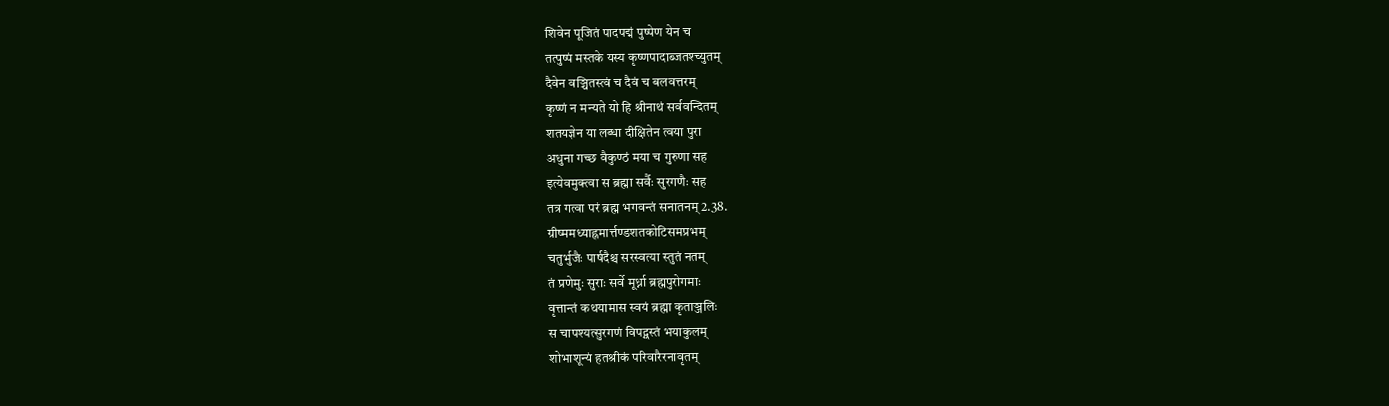शिवेन पूजितं पादपद्मं पुष्पेण येन च
तत्पुष्पं मस्तके यस्य कृष्णपादाब्जतश्च्युतम्
दैवेन वञ्चितस्त्वं च दैवं च बलवत्तरम्
कृष्णं न मन्यते यो हि श्रीनाथं सर्ववन्दितम्
शतयज्ञेन या लब्धा दीक्षितेन त्वया पुरा
अधुना गच्छ वैकुण्ठं मया च गुरुणा सह
इत्येवमुक्त्वा स ब्रह्मा सर्वैः सुरगणैः सह
तत्र गत्वा परं ब्रह्म भगवन्तं सनातनम् 2.38.
ग्रीष्ममध्याह्नमार्त्तण्डशतकोटिसमप्रभम्
चतुर्भुजैः पार्षदैश्च सरस्वत्या स्तुतं नतम्
तं प्रणेमुः सुराः सर्वे मूर्ध्ना ब्रह्मपुरोगमाः
वृत्तान्तं कथयामास स्वयं ब्रह्मा कृताञ्जलिः
स चापश्यत्सुरगणं विपद्ग्रस्तं भयाकुलम्
शोभाशून्यं हतश्रीकं परिवारैरनावृतम्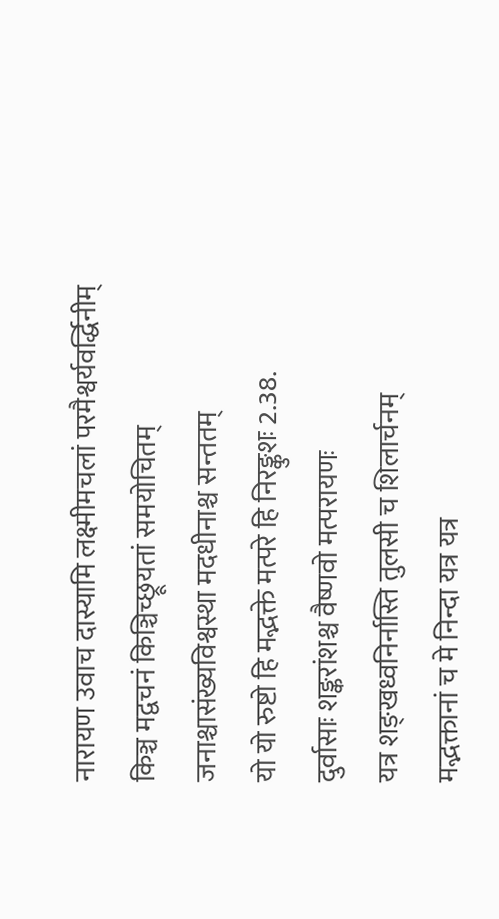नारायण उवाच दास्यामि लक्ष्मीमचलां परमैश्वर्यवर्द्धिनीम्
किञ्च मद्वचनं किञ्चिच्छ्रूयतां समयोचितम्
जनाश्चासंख्यविश्वस्था मदधीनाश्च सन्ततम्
यो यो रुष्टो हि मद्भक्ते मत्परे हि निरङ्कुशः 2.38.
दुर्वासाः शङ्करांशश्च वैष्णवो मत्परायणः
यत्र शङ्खध्वनिर्नास्ति तुलसी च शिलार्चनम्
मद्भक्तानां च मे निन्दा यत्र यत्र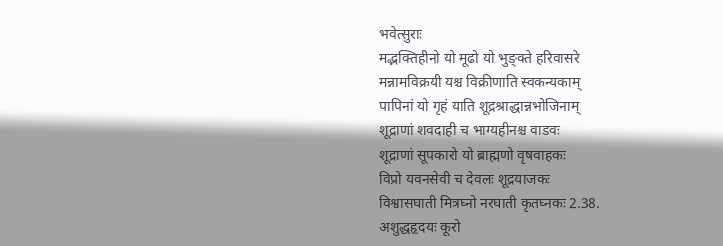भवेत्सुराः
मद्भक्तिहीनो यो मूढो यो भुङ्क्ते हरिवासरे
मन्नामविक्रयी यश्च विक्रीणाति स्वकन्यकाम्
पापिनां यो गृहं याति शूद्रश्राद्धान्नभोजिनाम्
शूद्राणां शवदाही च भाग्यहीनश्च वाडवः
शूद्राणां सूपकारो यो ब्राह्मणो वृषवाहकः
विप्रो यवनसेवी च देवलः शूद्रयाजकः
विश्वासघाती मित्रघ्नो नरघाती कृतघ्नकः 2.38.
अशुद्धहृदयः कूरो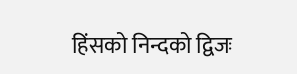हिंसको निन्दको द्विजः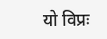यो विप्रः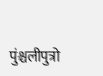पुंश्चलीपुत्रो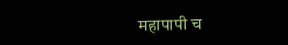महापापी च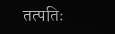तत्पतिः